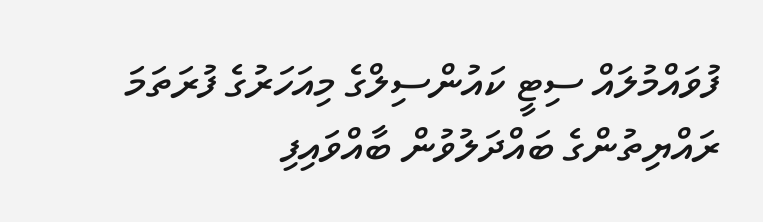ފުވައްމުލައް ސިޓީ ކައުންސިލްގެ މިއަހަރުގެ ފުރަތަމަ ރައްޔިތުންގެ ބައްދަލުވުން ބާއްވައިފި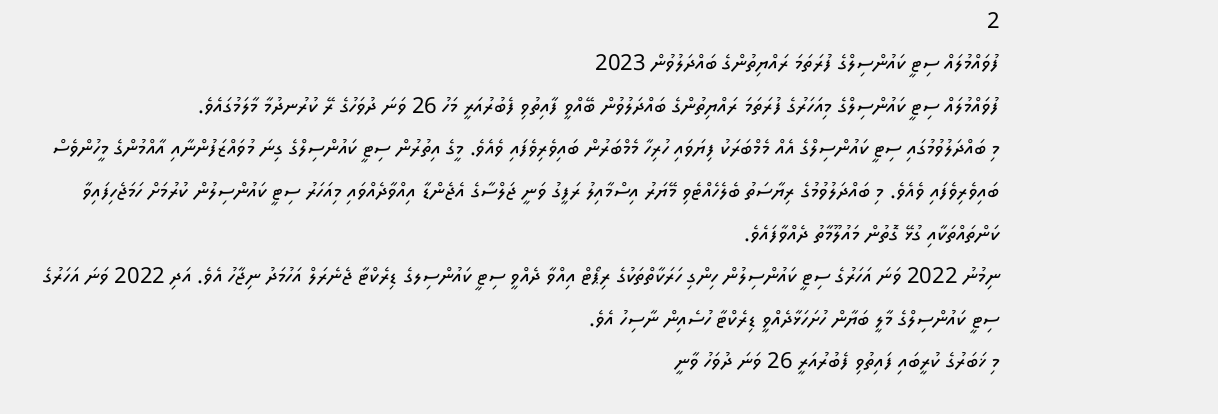2
ފުވައްމުލައް ސިޓީ ކައުންސިލްގެ ފުރަތަމަ ރައްޔިތުންގެ ބައްދަލުވުން 2023
ފުވައްމުލައް ސިޓީ ކައުންސިލްގެ މިއަހަރުގެ ފުރަތަމަ ރައްޔިތުންގެ ބައްދަލުވުން ބޭއްވީ ފާއިތުވި ފެބުރުއަރީ މަހު 26 ވަނަ ދުވަހުގެ ރޭ ކުރުނދުމާ މާލަމުގައެވެ.
މި ބައްދަލުވުމުގައި ސިޓީ ކައުންސިލްގެ އެއް މެމްބަރަކު ފިޔަވައި ހުރިހާ މެމްބަރުން ބައިވެރިވެފައި ވެއެވެ. މީގެ އިތުރުން ސިޓީ ކައުންސިލްގެ ގިނަ މުވައްޒަފުންނާއި އާއްމުންގެ މީހުންވެސް ބައިވެރިވެފައި ވެއެވެ. މި ބައްދަލުވުމުގެ ރިޔާސަތު ބެލެހެއްޓެވި މޭޔަރު އިސްމާއިލު ރަފީގު ވަނީ ޖަލްސާގެ އެޖެންޑާ އިއްވާދެއްވައި މިއަހަރު ސިޓީ ކައުންސިލުން ކުރުމަށް ހަމަޖެހިފައިވާ ކަންތައްތަކާއި ގުޅޭ ގޮތުން މައުލޫމާތު ދެއްވާފައެވެ.
ނިމުނު 2022 ވަނަ އަހަރުގެ ސިޓީ ކައުންސިލުން ހިންގި ހަރަކާތްތަކުގެ ރިޕޯޓް އިއްވާ ދެއްވީ ސިޓީ ކައުންސިލގެ ޑިރެކްޓާ ޖެނެރަލް އަހުމަދު ނިޖާހު އެވެ. އަދި 2022 ވަނަ އަހަރުގެ ސިޓީ ކައުންސިލްގެ މާލީ ބަޔާން ހުށަހަޅާދެއްވީ ޑިރެކްޓާ ހުސެއިން ނާސިހު އެވެ.
މި ޚަބަރުގެ ކުރީބައި ފައިތުވި ފެބުރުއަރީ 26 ވަނަ ދުވަހު ވާނީ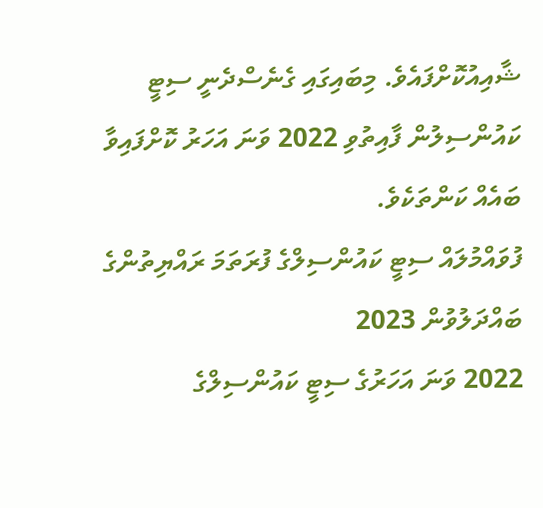ޝާއިއުކޮށްފައެވެ. މިބައިގައި ގެނެސްދެނީ ސިޓީ ކައުންސިލުން ފާއިތުވި 2022 ވަނަ އަހަރު ކޮށްފައިވާ ބައެއް ކަންތަކެވެ.
ފުވައްމުލައް ސިޓީ ކައުންސިލްގެ ފުރަތަމަ ރައްޔިތުންގެ ބައްދަލުވުން 2023
2022 ވަނަ އަހަރުގެ ސިޓީ ކައުންސިލްގެ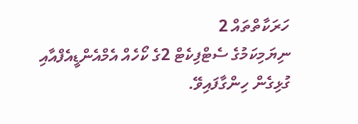ހަރަކާތްތައް 2
ނިޔަމިކަމުގެ ސެޓްފިކެޓް 2ގެ ކޯހެއް އެމްއެންޑީއެފްއާއި ގުޅިގެން ހިންގާފައިވޭ.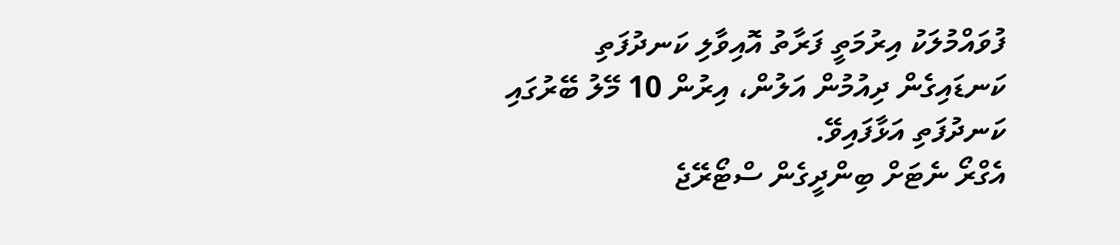ފުވައްމުލަކު އިރުމަތީ ފަރާތު އޮއިވާލި ކަނދުފަތި ކަނޑައިގެން ދިއުމުން އަލުން، އިރުން 10 މޭލު ބޭރުގައި ކަނދުފަތި އަޅާފައިވޭ.
އެގްރޯ ނެޓަށް ބިންދީގެން ސްޓޯރޭޖެ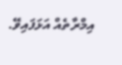އިމްރާތެއް އަޅަފައިވޭ.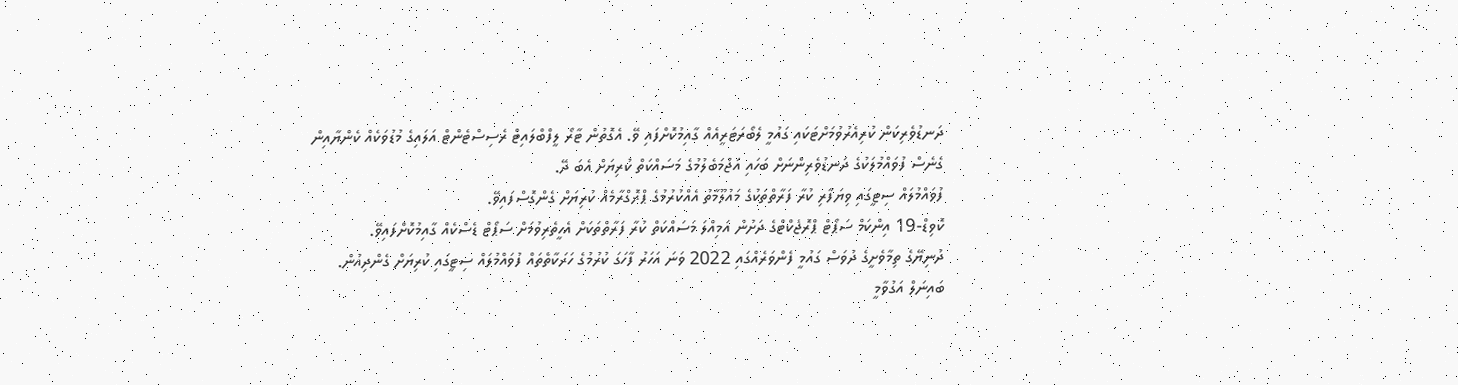ދަނޑުވެރިކަން ކުރިއެރުވުމަށްޓަކައި ގައުމީ ލެބޯރަޓަރީއެއް ގާއިމުކޮށްފައި ވޭ. އެގޮތުން ޓާރޯ ލީފްބްލައިޓް ރެސިސްޓެންޓް އަލައިގެ މުޑުވަކެއް ކެންޔާއިން ގެނެސް ފުވައްމުލަކުގެ ދަނޑުވެރިންނަށް ބަހައި އަޖުމަބެލުމުގެ މަސައްކަތް ކުރިޔަށް އެބަ ދޭ.
ފުވައްމުލައް ސިޓީގައި ވިޔަފާރި ކުރާ ފަރާތްތަކުގެ މައުލޫމާތު އެއްކުރުމުގެ ޕްރޮގްރާމެއް ކުރިޔަށް ގެންގޮސްފައިވޭ.
ކޮވިޑް-19 އިންކަމް ސަޕޯޓް ޕްރޮޖެކްޓްގެ ދަށުން އަމިއްލަ މަސައްކަތް ކުރާ ފަރާތްތަކަށް އެހީތެރިވުމަށް ސަޕޯޓް ޑެސްކެއް ގާއިމުކޮށްފައިވޭ.
ދުނިޔޭގެ ތިމާވެށީގެ ދުވަސް ގައުމީ ފެންވަރެއްގައި 2022 ވަނަ އަހަރު ފާހަގަ ކުރުމުގެ ހަރަކާތްތައް ފުވައްމުލައް ސިޓީގައި ކުރިޔަށް ގެންދިއުން.
ބައިނަލް އަގުވާމީ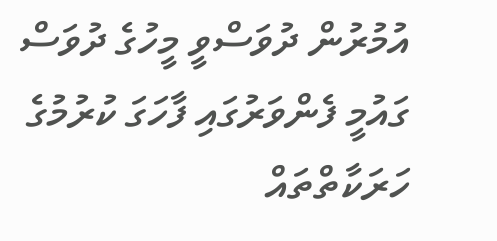އުމުރުން ދުވަސްވީ މީހުގެ ދުވަސް ގައުމީ ފެންވަރުގައި ފާހަގަ ކުރުމުގެ ހަރަކާތްތައް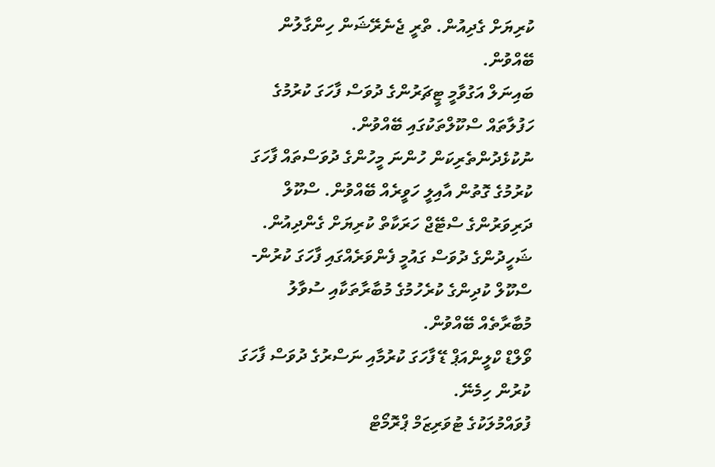ކުރިޔަށް ގެދިއުން. ތްރީ ޖެނެރޭޝަން ހިންގާލުން ބޭއްވުން.
ބައިނަލް އަގުވާމީ ޓީޗަރުންގެ ދުވަސް ފާހަގަ ކުރުމުގެ ހަފުލާތައް ސްކޫލްތަކުގައި ބޭއްވުން.
ނުކުޅެދުންތެރިކަން ހުންނަ މީހުންގެ ދުވަސްތައް ފާހަގަ ކުރުމުގެ ގޮތުން އާއިލީ ހަވީރެއް ބޭއްވުން. ސްކޫލް ދަރިވަރުންގެ ސްޓޭޖް ހަރަކާތް ކުރިޔަށް ގެންދިއުން.
ޝަހީދުންގެ ދުވަސް ގައުމީ ފެންވަރެއްގައި ފާހަގަ ކުރުން- ސްކޫލް ކުދިންގެ ކުރެހުމުގެ މުބާރާތަކާއި ސުވާލު މުބާރާތެއް ބޭއްވުން.
ވޯލްޑް ކްލީންއަޕް ޑޭ ފާހަގަ ކުރުމާއި ނަސްރުގެ ދުވަސް ފާހަގަ ކުރުން ހިމެނޭ.
ފުވައްމުލަކުގެ ޓުވަރިޒަމް ޕްރޮމޯޓް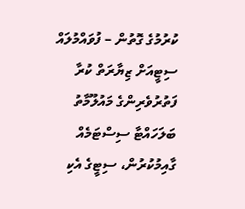ކުރުމުގެ ގޮތުން – ފުވައްމުލައް ސިޓީއަށް ޒިޔާރަތް ކުރާ ފަތުރުވެރިންގެ މައުލޫމާތު ބަލަހައްޓާ ސިސްޓަމެއް ގާއިމުކުރުން، ސިޓީގެ އެކި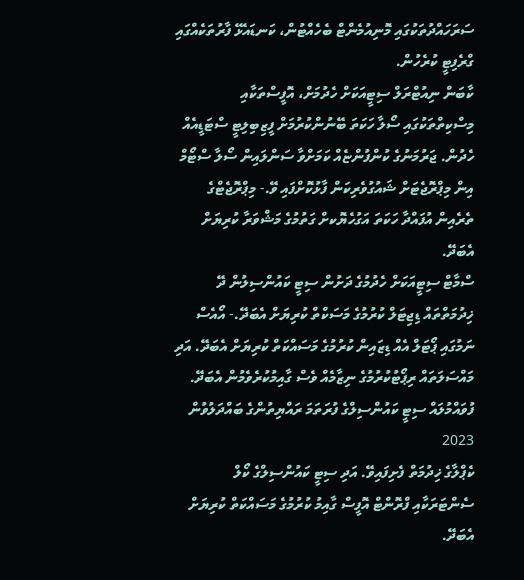ސަރަހައްދުތަކުގައި މޮނިއުމެންޓް ބެހެއްޓުން، ކަނޑައެޅޭ ފާރުތަކެއްގައި ގްރެފިޓީ ކުރެހުން.
ކާބަން ނިއުޓްރަލް ސިޓީއަކަށް ހެދުމަށް، އޮފީސްތަކާއި މިސްކިތްތަކުގައި ސޯލާ ހަކަތަ ބޭނުންކުރުމަށް ފީޒިބިލިޓީ ސްޓަޑީއެއް ހެދުން. ޖަރުމަނުގެ ކުންފުންޏެއް ކަމަށްވާ ސަންލައިން ސޯލާ ސްޓޯމް އިން މިޕްރޮޖެޓަށް ޝައުގުވެރިކަން ފާޅުކޮށްފައި ވޭ.- މިޕްރޮޖެޓްގެ ތެރެއިން އުފައްދާ ހަކަތަ އަގުހެޔޮކށް ގަތުމުގެ މަޝްވަރާ ކުރިޔަށް އެބަދޭ.
ސްމާޓް ސިޓީއަކަށް ހެދުމުގެ ދަށުން ސިޓީ ކައުންސިލުން ދޭ ޚިދުމަތްތައް ޑިޖިޓަލް ކުރުމުގެ މަސަކްތް ކުރިޔަށް އެބަދޭ.- އޯއެސް ނަމުގައި ޕޯޓަލް އެއް ޑިޒައިން ކުރުމުގެ މަސައްކަތް ކުރިޔަށް އެބަދޭ. އަދި މައްސަލަތައް ރިޕޯޓުކުރުމުގެ ނިޒާމެއް ވެސް ގާއިމުކުރެވެމުން އެބަދޭ.
ފުވައްމުލައް ސިޓީ ކައުންސިލްގެ ފުރަތަމަ ރައްޔިތުންގެ ބައްދަލުވުން 2023
ކެޕްލާގެ ޚިދުމަތް ފެށިފައިވޭ. އަދި ސިޓީ ކައުންސިލްގެ ކޯލް ސެންޓަރަކާއި ފްރޮންޓް އޮފީސް ގާއިމު ކުރުމުގެ މަސައްކަތް ކުރިޔަށް އެބަދޭ.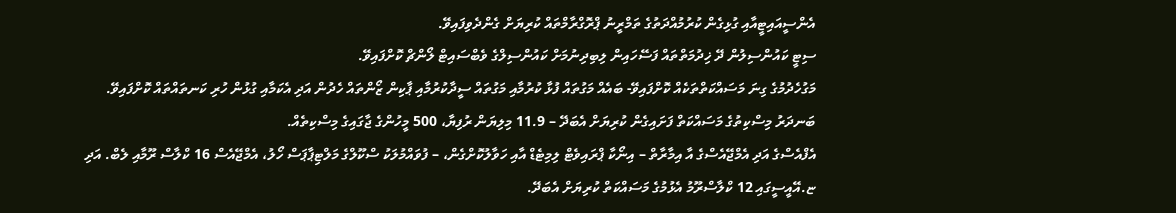އެންސީއައިޓީއާއި ގުޅިގެން ކުރުމުއްދަތުގެ ތަމްރީނު ޕްރޮގްރާމްތައް ކުރިޔަށް ގެންދެވިފައިވޭ.
ސިޓީ ކައުންސިލުން ދޭ ޚިދުމަތްތައް ފަސޭހައިން ލިބިދިނުމަށް ކައުންސިލްގެ ވެބްސައިޓް ލޯންޗް ކޮށްފައިވޭ.
މަގުހެދުމުގެ ގިނަ މަސައްކަތްތަކެއް ކޮށްފައިވޭ- ބައެއް މަގުތައް ފުޅާ ކުރުމާއި މަގުތައް ސީދާކުރުމާއި ޕާކިން ޒޯންތައް ހެދުން އަދި އެކަމާއި ގުޅުން ހުރި ކަނތައްތައް ކޮށްފައިވޭ.
ބަނދަރު މިސްކިތުގެ މަސައްކަތް ފަށައިގެން ކުރިޔަށް އެބަދޭ – 11.9 މިލިޔަން ރުފިޔާ، 500 މީހުންގެ ޖާގައިގެ މިސްކިތެއް.
އެފްއެސްގެ އަދި އެމްޖޭއެސްގެ އާ އިމާރާތް – އިނޯކާ ޕްރައިވެޓް ލިމިޓެޑް އާއި ހަވާލުކޮށްގެން، – ފުވައްމުލަކު ސްކޫލްގެ މަލްޓިޕާޕަސް ހޯލު، އެމްޖޭއެސް 16 ކްލާސް ރޫމާއި ލެބް. އަދި ޏ.އޭއީސީގައި 12 ކްލާސްރޫމު އެޅުމުގެ މަސައްކަތް ކުރިޔަށް އެބަދޭ.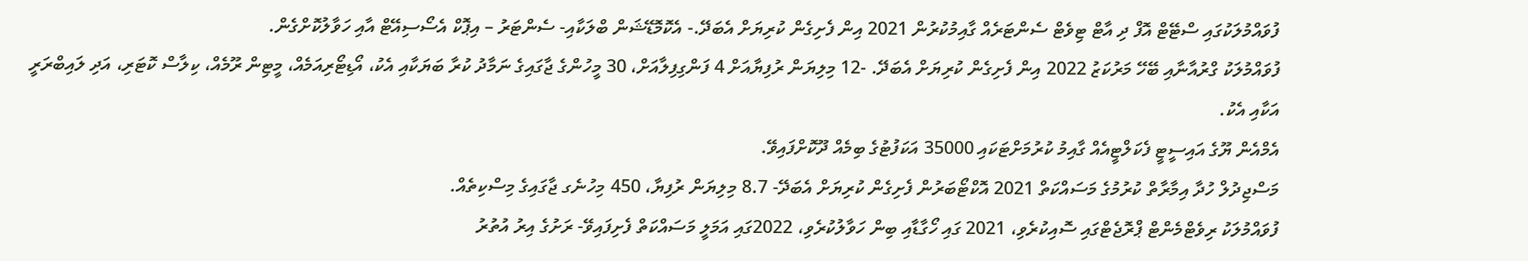ފުވައްމުލަކުގައި ސްޓޭޓް އޮފް ދި އާޓް ޓިވެޓް ސެންޓަރެއް ގާއިމުކުރުން 2021 އިން ފެށިގެން ކުރިޔަށް އެބަދޭ.- އެކޮމޮޑޭޝަން ބްލަކާއި- ސެންޓަރު – އިޕޮކް އެސޯސިއޭޓް އާއި ހަވާލުކޮށްގެން.
ފުވައްމުލަކު ގްރުއާނާއި ބޭހޭ މަރުކަޒު 2022 އިން ފެށިގެން ކުރިޔަށް އެބަދޭ. -12 މިލިޔަން ރުފިޔާއަށް 4 ފަންގިފިލާއަށް، 30 މީހުންގެ ޖާގައިގެ ނަމާދު ކުރާ ބަޔަކާއި އެކު، އޯޑިޓޯރިއަމެއް، މީޓިން ރޫމެއް، ކިލާސް ކޮޓަރި، އަދި ލައިބްރަރީ އަކާއި އެކު.
އެމްއެން ޔޫގެ އައިސީޓީ ފެކަލްޓީއެއް ގާއިމު ކުރުމަށްޓަކައި 35000 އަކަފުޓުގެ ބިމެއް ދޫކޮށްފައިވޭ.
މަސްޖިދުލް ހުދާ އިމާރާތް ކުރުމުގެ މަސައްކަތް 2021 އޮކްޓޯބަރުން ފެށިގެން ކުރިޔަށް އެބަދޭ- 8.7 މިލިޔަން ރުފިޔާ، 450 މިހުނެގ ޖާގައިގެ މިސްކިތެއް.
ފުވައްމުލަކު ރިވެޓްމެންޓް ޕްރޮޖެޓްގައި ސޮއިކުރެވި، 2021 ގައި ހޯގާޑާއި ބިން ހަވާލުކުރެވި، 2022ގައި އަމަލީ މަސައްކަތް ފެށިފައިވޭ- ރަށުގެ އިރު އުތުރު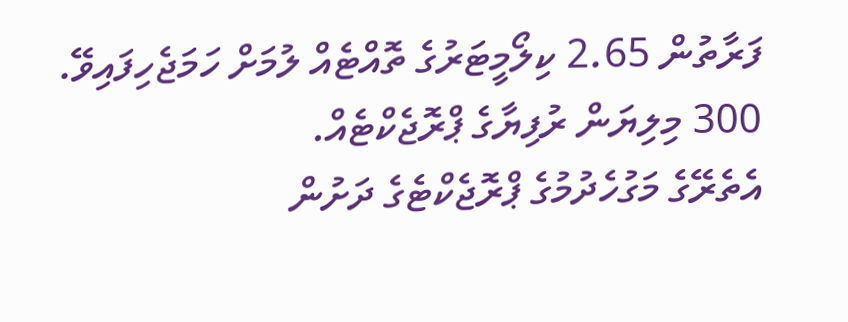ފަރާތުން 2.65 ކިލޯމީޓަރުގެ ތޮއްޓެއް ލުމަށް ހަމަޖެހިފައިވޭ. 300 މިލިޔަން ރުފިޔާގެ ޕްރޮޖެކްޓެއް.
އެތެރޭގެ މަގުހެދުމުގެ ޕްރޮޖެކްޓެގެ ދަށުން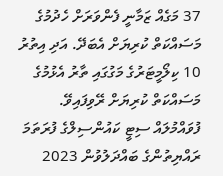37 މަގެއް ޒަމާނީ ފެންވަރަށް ހެދުމުގެ މަސައްކަތް ކުރިޔަށް އެބަދޭ. އަދި އިތުރު 10 ކިލޯމީޓަރުގެ މަގުގައި ތާރު އެޅުމުގެ މަސައްކަތް ކުރިޔަށް ރޭވިފައިވޭ.
ފުވައްމުލައް ސިޓީ ކައުންސިލްގެ ފުރަތަމަ ރައްޔިތުންގެ ބައްދަލުވުން 2023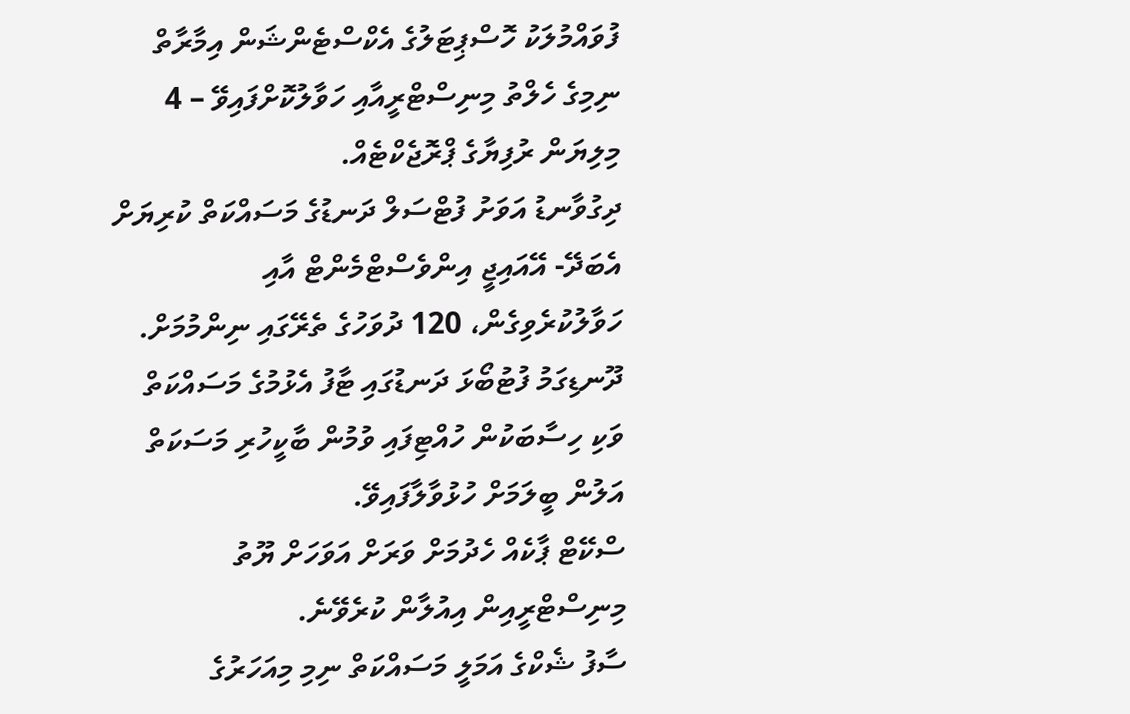ފުވައްމުލަކު ހޮސްޕިޓަލުގެ އެކްސްޓެންޝަން އިމާރާތް ނިމިގެ ހެލްތު މިނިސްޓްރީއާއި ހަވާލުކޮށްފައިވޭ – 4 މިލިޔަން ރުފިޔާގެ ޕްރޮޖެކްޓެއް.
ދިގުވާނޑު އަވަށު ފުޓްސަލް ދަނޑުގެ މަސައްކަތް ކުރިޔަށް އެބަދޭ- އޭއައިޖީ އިންވެސްޓްމެންޓް އާއި ހަވާލުކުރެވިގެން، 120 ދުވަހުގެ ތެރޭގައި ނިންމުމަށް.
ދޫނޑިގަމު ފުޓުބޯޅަ ދަނޑުގައި ޓާފު އެޅުމުގެ މަސައްކަތް ވަކި ހިސާބަކުން ހުއްޓިފައި ވުމުން ބާކީހުރި މަސަކަތް އަލުން ބީލަމަށް ހުޅުވާލާފައިވޭ.
ސްކޭޓް ޕާކެއް ހެދުމަށް ވަރަށް އަވަހަށް ޔޫތު މިނިސްޓްރީއިން އިއުލާން ކުރެވޭނެ.
ސާފު ޝެކްގެ އަމަލީ މަސައްކަތް ނިމި މިއަހަރުގެ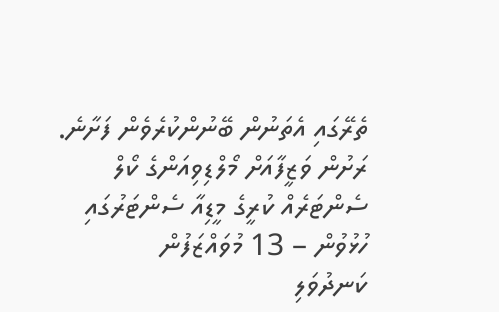ތެރޭގައި އެތަނުން ބޭނުންކުރެވެން ފަށާނެ.
ރަށުން ވަޒީފާއަށް މޯލްޑިވިއަންގެ ކޯލް ސެންޓަރެއް ކުރީގެ މީޑިއާ ސެންޓަރުގައި ހުޅުވުން – 13 މުވައްޒަފުން
ކަނދުވަލި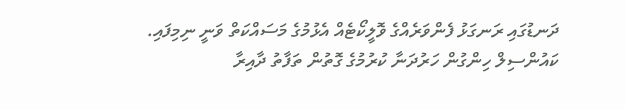ދަނޑުގައި ރަނގަޅު ފެންވަރެއްގެ ވޮލީކޯޓެއް އެޅުމުގެ މަސައްކަތް ވަނީ ނިމިފައި.
ކައުންސިލް ހިންގުން ހަރުދަނާ ކުރުމުގެ ގޮތުން ތަފާތު ދާއިރާ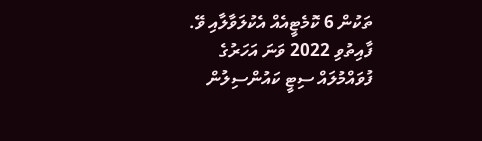ތަކުން 6 ކޮމެޓީއެއް އެކުލަވާލާއި ވޭ.
ފާއިތުވި 2022 ވަނަ އަހަރުގެ ފުވައްމުލައް ސިޓީ ކައުންސިލުން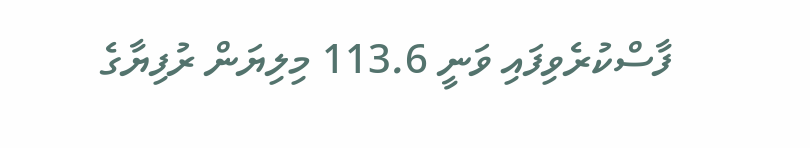ފާސްކުރެވިފައި ވަނީ 113.6 މިލިޔަން ރުފިޔާގެ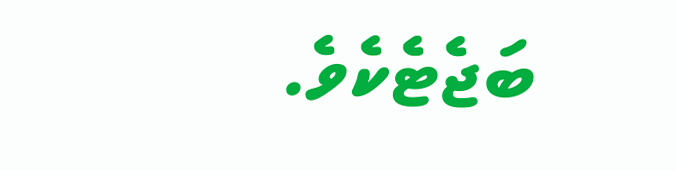ބަޖެޓެކެވެ.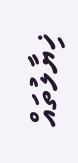ޚިޔާލުތައް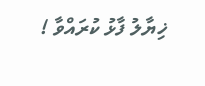ޚިޔާލު ފާޅު ކުރައްވާ !